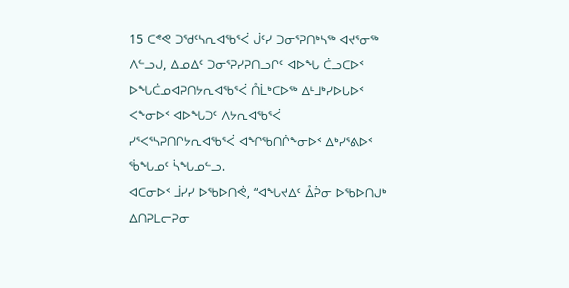15 ᑕᕝᕙ ᑐᖁᑦᓴᕆᐊᖃᕐᐹ ᒎᑦᓯ ᑐᓂᕐᕈᑎᒃᓴᖅ ᐊᔪᕐᓂᖅ ᐱᓪᓗᒍ, ᐃᓄᐃᑦ ᑐᓂᕐᕈᓯᕈᑎᓗᒋᑦ ᐊᐅᖓ ᑖᓗᑕᐅᑉ ᐅᖓᑖᓄᐊᕈᑎᔭᕆᐊᖃᕐᐹ ᑍᒫᒃᑕᐅᖅ ᐃᒻᒧᒃᓯᐅᒐᐅᑉ ᐸᖕᓂᐅᑉ ᐊᐅᖓᑐᑦ ᐱᔭᕆᐊᖃᕐᐹ ᓯᕐᐸᕐᓴᕈᑎᒋᔭᕆᐊᖃᕐᐹ ᐊᖏᖃᑎᒌᖕᓂᐅᑉ ᐃᒃᓯᕐᕕᐅᑉ ᖄᖓᓄᑦ ᓵᖓᓄᓪᓗ.
ᐊᑕᓂᐅᑉ ᒨᓯᓯ ᐅᖃᐅᑎᕚ, “ᐊᖓᔪᐃᑦ ᐂᕉᓂ ᐅᖃᐅᑎᒍᒃ ᐃᑎᕈᒪᓕᕈᓂ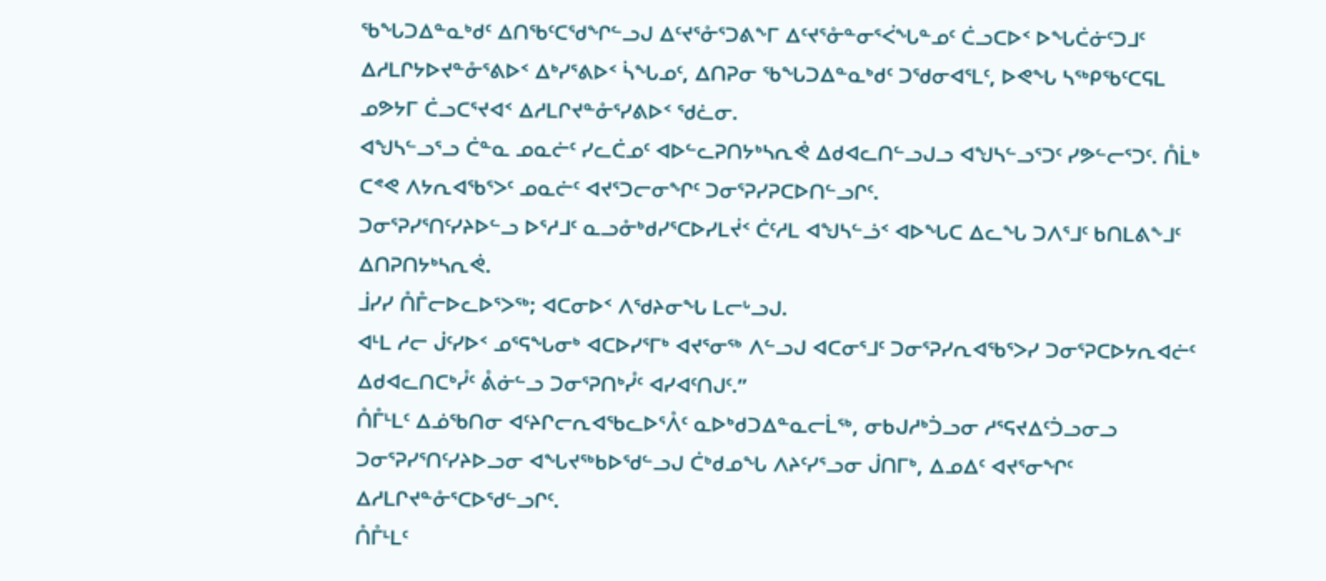ᖃᖓᑐᐃᓐᓇᒃᑯᑦ ᐃᑎᖃᑦᑕᖁᖏᓪᓗᒍ ᐃᑦᔪᕐᓁᕐᑐᕕᖕᒥ ᐃᑦᔪᕐᓁᓐᓂᕐᐹᖓᓐᓄᑦ ᑖᓗᑕᐅᑉ ᐅᖓᑖᓃᑦᑐᒧᑦ ᐃᓱᒪᒋᔭᐅᔪᓐᓁᕐᕕᐅᑉ ᐃᒃᓯᕐᕕᐅᑉ ᓵᖓᓄᑦ, ᐃᑎᕈᓂ ᖃᖓᑐᐃᓐᓇᒃᑯᑦ ᑐᖁᓂᐊᕐᒪᑦ, ᐅᕙᖓ ᓴᖅᑭᖃᑦᑕᕋᒪ ᓄᕗᔭᒥ ᑖᓗᑕᕐᔪᐊᑉ ᐃᓱᒪᒋᔪᓐᓁᕐᓯᕕᐅᑉ ᖁᓛᓂ.
ᐊᖑᓴᓪᓗᕐᓗ ᑖᓐᓇ ᓄᓇᓖᑦ ᓯᓚᑖᓄᑦ ᐊᐅᓪᓚᕈᑎᔭᒃᓴᕆᕚ ᐃᑯᐊᓚᑎᓪᓗᒍᓗ ᐊᖑᓴᓪᓗᕐᑐᑦ ᓯᕗᓪᓕᕐᑐᑦ. ᑍᒫᒃ ᑕᕝᕙ ᐱᔭᕆᐊᖃᕐᐳᑦ ᓄᓇᓖᑦ ᐊᔪᕐᑐᓕᓂᖏᑦ ᑐᓂᕐᕈᓯᕈᑕᐅᑎᓪᓗᒋᑦ.
ᑐᓂᕐᕈᓯᕐᑎᑦᓯᔨᐅᓪᓗ ᐅᕐᓱᒧᑦ ᓇᓗᓁᒃᑯᓯᕐᑕᐅᓯᒪᔫᑉ ᑖᑦᓱᒪ ᐊᖑᓴᓪᓘᑉ ᐊᐅᖓᑕ ᐃᓚᖓ ᑐᐱᕐᒧᑦ ᑲᑎᒪᕕᖕᒧᑦ ᐃᑎᕈᑎᔭᒃᓴᕆᕚ.
ᒨᓯᓯ ᑍᒤᓕᐅᓚᐅᕐᐳᖅ; ᐊᑕᓂᐅᑉ ᐱᖁᔨᓂᖓ ᒪᓕᒡᓗᒍ.
ᐊᒻᒪ ᓱᓕ ᒎᑦᓯᐅᑉ ᓄᕐᕋᖓᓂᒃ ᐊᑕᐅᓯᕐᒥᒃ ᐊᔪᕐᓂᖅ ᐱᓪᓗᒍ ᐊᑕᓂᕐᒧᑦ ᑐᓂᕐᕈᓯᕆᐊᖃᕐᐳᓯ ᑐᓂᕐᕈᑕᐅᔭᕆᐊᓖᑦ ᐃᑯᐊᓚᑎᑕᒃᓮᑦ ᕔᓃᓪᓗ ᑐᓂᕐᕈᑎᒃᓮᑦ ᐊᓯᐊᑦᑎᒍᑦ.”
ᑍᒤᒻᒪᑦ ᐃᓅᖃᑎᓂ ᐊᑦᔨᒋᓕᕆᐊᖃᓚᐅᕐᐰᑦ ᓇᐅᒃᑯᑐᐃᓐᓇᓕᒫᖅ, ᓂᑲᒍᓱᒃᑑᓗᓂ ᓱᕐᕋᔪᐃᑦᑑᓗᓂᓗ ᑐᓂᕐᕈᓯᕐᑎᑦᓯᔨᐅᓗᓂ ᐊᖓᔪᖅᑲᐅᖁᓪᓗᒍ ᑖᒃᑯᓄᖓ ᐱᔨᑦᓯᕐᓗᓂ ᒎᑎᒥᒃ, ᐃᓄᐃᑦ ᐊᔪᕐᓂᖏᑦ ᐃᓱᒪᒋᔪᓐᓁᕐᑕᐅᖁᓪᓗᒋᑦ.
ᑍᒤᒻᒪᑦ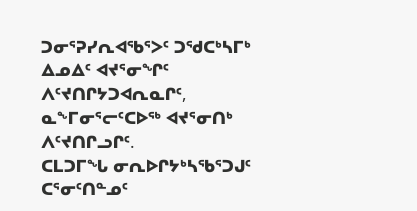ᑐᓂᕐᕈᓯᕆᐊᖃᕐᐳᑦ ᑐᖁᑕᒃᓴᒥᒃ ᐃᓄᐃᑦ ᐊᔪᕐᓂᖏᑦ ᐱᑦᔪᑎᒋᔭᑐᐊᕆᓇᒋᑦ, ᓇᖕᒥᓂᕐᓕᑦᑕᐅᖅ ᐊᔪᕐᓂᑎᒃ ᐱᑦᔪᑎᒋᓗᒋᑦ.
ᑕᒪᑐᒥᖓ ᓂᕆᐅᒋᔭᒃᓴᖃᕐᑐᒍᑦ ᑕᕐᓂᑦᑎᓐᓄᑦ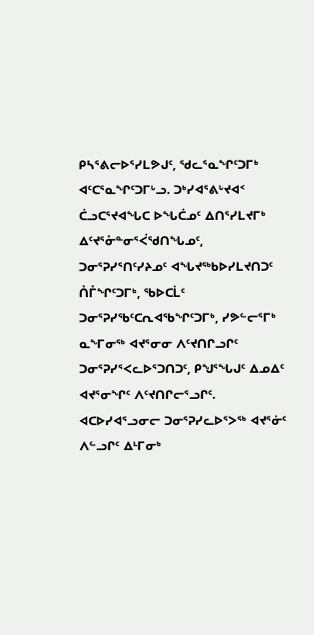ᑭᓴᕐᕕᓕᐅᕐᓯᒪᕗᒍᑦ, ᖁᓚᕐᓇᖏᑦᑐᒥᒃ ᐊᑦᑕᕐᓇᖏᑦᑐᒥᒡᓗ. ᑐᒃᓯᐊᕐᕕᒡᔪᐊᑉ ᑖᓗᑕᕐᔪᐊᖓᑕ ᐅᖓᑖᓄᑦ ᐃᑎᕐᓯᒪᔪᒥᒃ ᐃᑦᔪᕐᓁᓐᓂᕐᐹᖁᑎᖓᓄᑦ,
ᑐᓂᕐᕈᓯᕐᑎᑦᓯᔨᓄᑦ ᐊᖓᔪᖅᑲᐅᓯᒪᔪᑎᑐᑦ ᑍᒤᖏᑦᑐᒥᒃ, ᖃᐅᑕᒫᑦ ᑐᓂᕐᕈᓯᖃᑦᑕᕆᐊᖃᖏᑦᑐᒥᒃ, ᓯᕗᓪᓕᕐᒥᒃ ᓇᖕᒥᓂᖅ ᐊᔪᕐᓂᓂ ᐱᑦᔪᑎᒋᓗᒋᑦ ᑐᓂᕐᕈᓯᕐᐸᓚᐅᕐᑐᑎᑐᑦ, ᑭᖑᕐᖓᒍᑦ ᐃᓄᐃᑦ ᐊᔪᕐᓂᖏᑦ ᐱᑦᔪᑎᒋᓕᕐᓗᒋᑦ. ᐊᑕᐅᓯᐊᕐᓗᓂᓕ ᑐᓂᕐᕈᓯᓚᐅᕐᐳᖅ ᐊᔪᕐᓃᑦ ᐱᓪᓗᒋᑦ ᐃᒻᒥᓂᒃ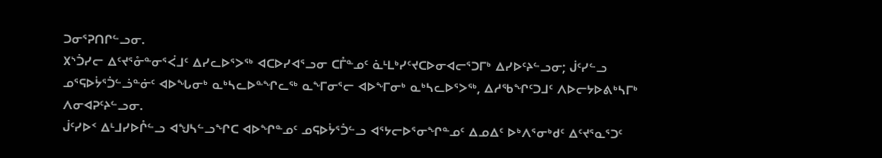ᑐᓂᕐᕈᑎᒋᓪᓗᓂ.
᙭ᔅᑑᓯᓕ ᐃᑦᔪᕐᓁᓐᓂᕐᐹᒧᑦ ᐃᓯᓚᐅᕐᐳᖅ ᐊᑕᐅᓯᐊᕐᓗᓂ ᑕᒤᓐᓄᑦ ᓈᒻᒪᒃᓯᑦᔪᑕᐅᓂᐊᓕᕐᑐᒥᒃ ᐃᓯᐅᑦᔨᓪᓗᓂ; ᒎᑦᓯᓪᓗ ᓄᕐᕋᐅᔮᕐᑑᓪᓘᓐᓃᑦ ᐊᐅᖓᓂᒃ ᓇᒃᓴᓚᐅᓐᖏᓚᖅ ᓇᖕᒥᓂᕐᓕ ᐊᐅᖕᒥᓂᒃ ᓇᒃᓴᓚᐅᕐᐳᖅ, ᐃᓱᖃᖏᑦᑐᒧᑦ ᐱᐅᓕᔭᐅᕕᒃᓴᒥᒃ ᐱᓂᐊᕈᑦᔨᓪᓗᓂ.
ᒎᑦᓯᐅᑉ ᐃᒻᒧᓯᐅᒊᓪᓗ ᐊᖑᓴᓪᓗᖏᑕ ᐊᐅᖏᓐᓄᑦ ᓄᕋᐅᔮᕐᑑᓪᓗ ᐊᕐᔭᓕᐅᕐᓂᖏᓐᓄᑦ ᐃᓄᐃᑦ ᐅᒃᐱᕐᓂᒃᑯᑦ ᐃᑦᔪᕐᓇᕐᑐᑦ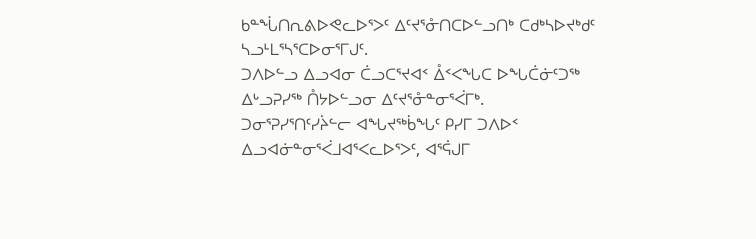ᑲᓐᖔᑎᕆᕕᐅᕙᓚᐅᕐᐳᑦ ᐃᑦᔪᕐᓁᑎᑕᐅᓪᓗᑎᒃ ᑕᑯᒃᓴᐅᔪᒃᑯᑦ ᓴᓗᒻᒪᕐᓴᕐᑕᐅᓂᕐᒥᒍᑦ.
ᑐᐱᐅᓪᓗ ᐃᓗᐊᓂ ᑖᓗᑕᕐᔪᐊᑉ ᐂᑉᐸᖓᑕ ᐅᖓᑖᓃᑦᑐᖅ ᐃᒡᓗᕈᓯᖅ ᑍᔭᐅᓪᓗᓂ ᐃᑦᔪᕐᓁᓐᓂᕐᐹᒥᒃ.
ᑐᓂᕐᕈᓯᕐᑎᑦᓯᔩᓪᓕ ᐊᖓᔪᖅᑳᖓᑦ ᑭᓯᒥ ᑐᐱᐅᑉ ᐃᓗᐊᓃᓐᓂᕐᐹᒧᐊᕐᐸᓚᐅᕐᐳᑦ, ᐊᕐᕌᒍᒥ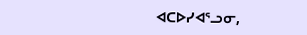ᐊᑕᐅᓯᐊᕐᓗᓂ,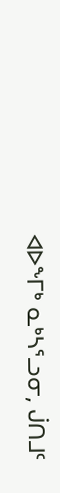ᐊᐅᖕᒥᒃ ᓇᒃᓴᕐᓗᓂ, ᒎᑎᒧᑦ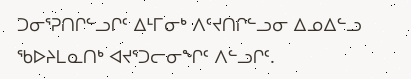ᑐᓂᕐᕈᑎᒋᓪᓗᒋᑦ ᐃᒻᒥᓂᒃ ᐱᑦᔪᑎᒋᓪᓗᓂ ᐃᓄᐃᓪᓗ ᖃᐅᔨᒪᓇᑎᒃ ᐊᔪᕐᑐᓕᓂᖏᑦ ᐱᓪᓗᒋᑦ.